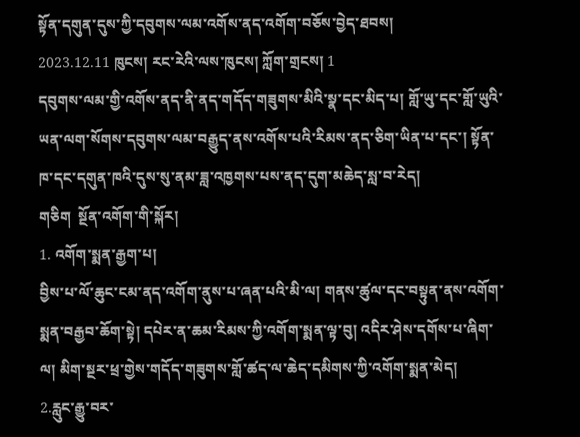སྟོན་དགུན་དུས་ཀྱི་དབུགས་ལམ་འགོས་ནད་འགོག་བཅོས་བྱེད་ཐབས།
2023.12.11 ཁུངས། རང་རེའི་ལས་ཁུངས། ཀློག་གྲངས། 1
དབུགས་ལམ་གྱི་འགོས་ནད་ནི་ནད་གདོད་གཟུགས་མིའི་སྣ་དང་མིད་པ། གློ་ཡུ་དང་གློ་ཡུའི་ཡན་ལག་སོགས་དབུགས་ལམ་བརྒྱུད་ནས་འགོས་པའི་རིམས་ནད་ཅིག་ཡིན་པ་དང་། སྟོན་ཁ་དང་དགུན་ཁའི་དུས་སུ་ནམ་ཟླ་འཁྱགས་པས་ནད་དུག་མཆེད་སླ་བ་རེད།
གཅིག  སྔོན་འགོག་གི་སྐོར།
1. འགོག་སྨན་རྒྱག་པ།
བྱིས་པ་ལོ་ཆུང་ངམ་ནད་འགོག་ནུས་པ་ཞན་པའི་མི་ལ། གནས་ཚུལ་དང་བསྟུན་ནས་འགོག་སྨན་བརྒྱབ་ཆོག་སྟེ། དཔེར་ན་ཆམ་རིམས་ཀྱི་འགོག་སྨན་ལྟ་བུ། འདིར་ཤེས་དགོས་པ་ཞིག་ལ། མིག་སྔར་ཕྲ་གྱེས་གདོད་གཟུགས་གློ་ཚད་ལ་ཆེད་དམིགས་ཀྱི་འགོག་སྨན་མེད།
2.རླུང་རྒྱུ་བར་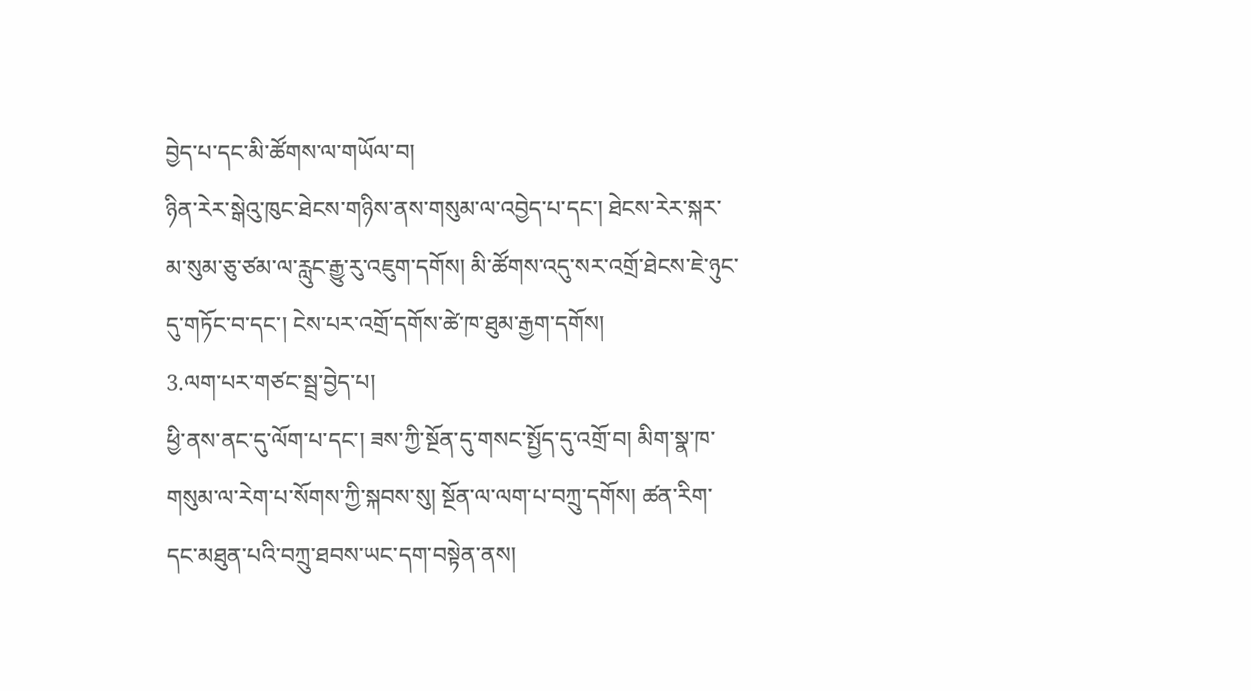བྱེད་པ་དང་མི་ཚོགས་ལ་གཡོལ་བ།
ཉིན་རེར་སྒེའུ་ཁུང་ཐེངས་གཉིས་ནས་གསུམ་ལ་འབྱེད་པ་དང་། ཐེངས་རེར་སྐར་མ་སུམ་ཅུ་ཙམ་ལ་རླུང་རྒྱུ་རུ་འཇུག་དགོས། མི་ཚོགས་འདུ་སར་འགྲོ་ཐེངས་ཇེ་ཉུང་དུ་གཏོང་བ་དང་། ངེས་པར་འགྲོ་དགོས་ཚེ་ཁ་ཐུམ་རྒྱག་དགོས།
3.ལག་པར་གཙང་སྦྲ་བྱེད་པ།
ཕྱི་ནས་ནང་དུ་ལོག་པ་དང་། ཟས་ཀྱི་སྔོན་དུ་གསང་སྤྱོད་དུ་འགྲོ་བ། མིག་སྣ་ཁ་གསུམ་ལ་རེག་པ་སོགས་ཀྱི་སྐབས་སུ། སྔོན་ལ་ལག་པ་བཀྲུ་དགོས། ཚན་རིག་དང་མཐུན་པའི་བཀྲུ་ཐབས་ཡང་དག་བསྟེན་ནས།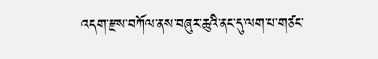འདག་རྫས་བཀོལ་ནས་བཞུར་ཆུའི་ནང་དུ་ལག་པ་གཙང་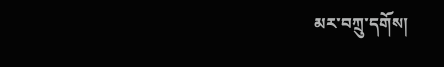མར་བཀྲུ་དགོས།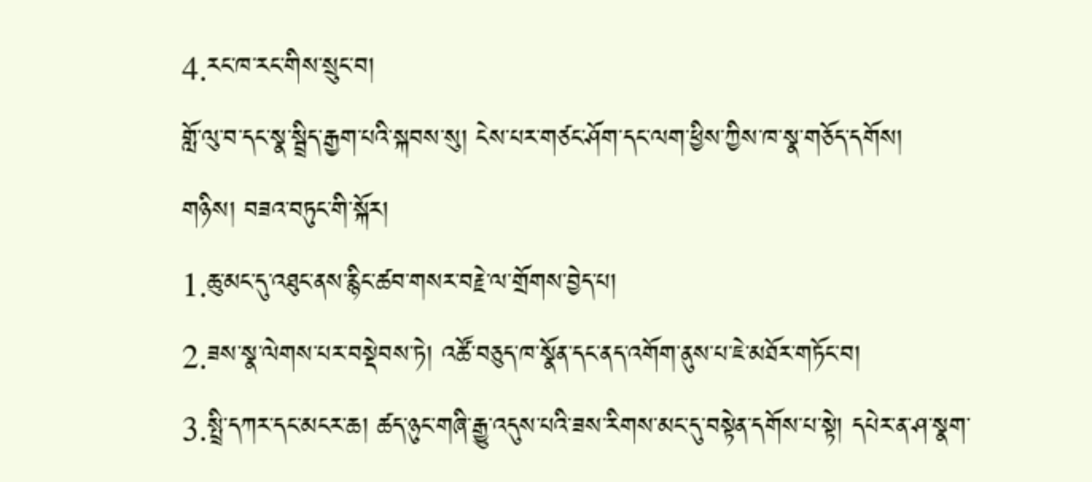4.རང་ཁ་རང་གིས་སྲུང་བ།
གློ་ལུ་བ་དང་སྣ་སྦྲིད་རྒྱག་པའི་སྐབས་སུ། ངེས་པར་གཙང་ཤོག་དང་ལག་ཕྱིས་ཀྱིས་ཁ་སྣ་གཅོད་དགོས།
གཉིས། བཟའ་བཏུང་གི་སྐོར།
1.ཆུ་མང་དུ་འཐུང་ནས་རྙིང་ཚབ་གསར་བརྗེ་ལ་གྲོགས་བྱེད་པ།
2.ཟས་སྣ་ལེགས་པར་བསྡེབས་ཏེ། འཚོ་བཅུད་ཁ་སྣོན་དང་ནད་འགོག་ནུས་པ་ཇེ་མཐོར་གཏོང་བ།
3.སྤྲི་དཀར་དང་མངར་ཆ། ཚད་ཉུང་གཞི་རྒྱུ་འདུས་པའི་ཟས་རིགས་མང་དུ་བསྟེན་དགོས་པ་སྟེ། དཔེར་ན་ཤ་སྣག་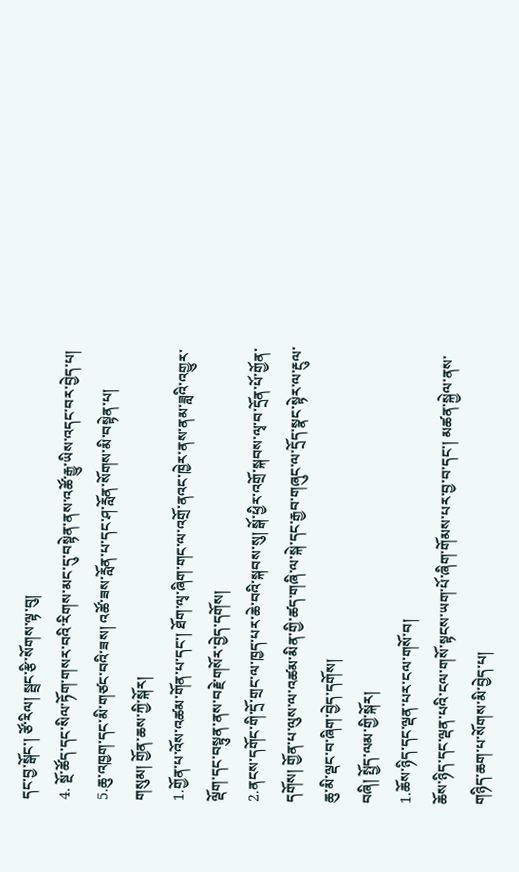དང་བྱ་སྒོང་། ཙོ་རིལ། སྦྲང་རྩི་སོགས་ལྟ་བུ།
4. སྔོ་ཚོད་དང་སིལ་ཏོག་གསར་བའི་རིགས་མང་དུ་བསྟེན་ནས་འཚོ་རྒྱུ་ཡིས་འདང་བར་བྱེད་པ།
5.ཆུ་འཁྱག་དང་མི་གཙང་བའི་ཟས། འཚོ་ཟས་རློན་པ་དང་ཤ་རློན་སོགས་མི་བསྟེན་པ།
གསུམ། གྱོན་ཆས་ཀྱི་སྐོར།
1.གྱོན་པ་འོས་འཚམ་གོན་པ་དང་། ཐོག་ལྭ་ཞིག་གང་ལ་འགྲོ་ནའང་ཁྱེར་ནས་ནམ་ཟླའི་འགྱུར་ལྡོག་དང་བསྟུན་ནས་བརྗེ་གསོར་བྱེད་དགོས།
2.ནངས་དགོང་གི་དྲོ་གྲང་ལ་ཁྱད་པར་ཆེ་བའི་སྐབས་སུ། སྒོ་ཕྱིར་འགྲོ་སྐབས་ལྭ་བ་དྲོན་པོ་གྱོན་དགོས། གྱོན་པ་ལུས་ལ་འཚམ་མིན་གྱི་ཚད་གཞི་ལ་སྐེ་དང་རྒྱབ་གཞུང་ལ་དྲོད་སྣང་སྟེར་ལ་རྔུལ་ཆུ་མི་ལྡང་བ་ཞིག་བྱེད་དགོས།
བཞི། སྤྱོད་ལམ་གྱི་སྐོར།
1.ཆོས་ཉིད་དང་ལྡན་པར་ངལ་གསོ་བ།
ཆོས་ཉིད་དང་ལྡན་པའི་ངལ་གསོ་སྟངས་ཡག་པོ་ཞིག་གོམས་པར་བྱ་བ་དང་། མཚན་སྐྱེལ་ནས་གཉིད་ཆག་པ་སོགས་མི་བྱེད་པ།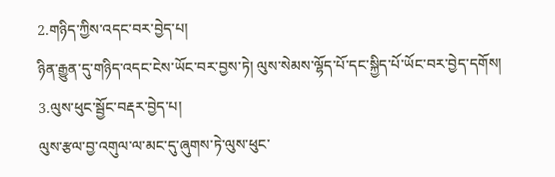2.གཉིད་ཀྱིས་འདང་བར་བྱེད་པ།
ཉིན་རྒྱུན་དུ་གཉིད་འདང་ངེས་ཡོང་བར་བྱས་ཏེ། ལུས་སེམས་ལྷོད་པོ་དང་སྐྱིད་པོ་ཡོང་བར་བྱེད་དགོས།
3.ལུས་ཕུང་སྦྱོང་བརྡར་བྱེད་པ།
ལུས་རྩལ་བྱ་འགུལ་ལ་མང་དུ་ཞུགས་ཏེ་ལུས་ཕུང་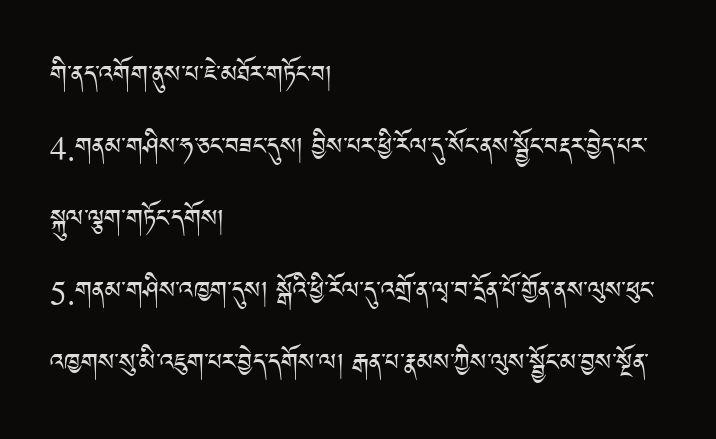གི་ནད་འགོག་ནུས་པ་ཇེ་མཐོར་གཏོང་བ།
4.གནམ་གཤིས་ཧ་ཅང་བཟང་དུས། བྱིས་པར་ཕྱི་རོལ་དུ་སོང་ནས་སྦྱོང་བརྡར་བྱེད་པར་སྐུལ་ལྕག་གཏོང་དགོས།
5.གནམ་གཤིས་འཁྱག་དུས། སྒོའི་ཕྱི་རོལ་དུ་འགྲོ་ན་ལྭ་བ་དྲོན་པོ་གྱོན་ནས་ལུས་ཕུང་འཁྱགས་སུ་མི་འཇུག་པར་བྱེད་དགོས་ལ། རྒན་པ་རྣམས་ཀྱིས་ལུས་སྦྱོང་མ་བྱས་སྔོན་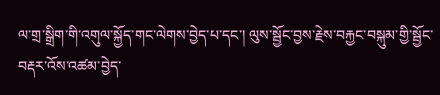ལ་གྲ་སྒྲིག་གི་འགུལ་སྐྱོད་གང་ལེགས་བྱེད་པ་དང་། ལུས་སྦྱོང་བྱས་རྗེས་བརྐྱང་བསྐུམ་གྱི་སྦྱོང་བརྡར་འོས་འཚམ་བྱེད་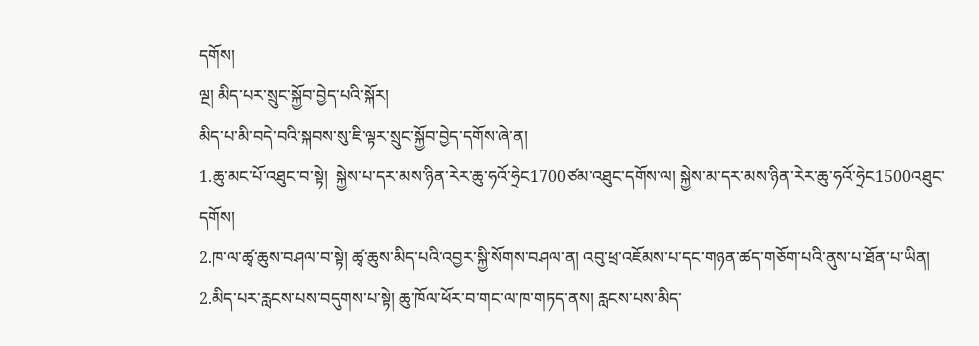དགོས།
ལྔ། མིད་པར་སྲུང་སྐྱོབ་བྱེད་པའི་སྐོར།
མིད་པ་མི་བདེ་བའི་སྐབས་སུ་ཇི་ལྟར་སྲུང་སྐྱོབ་བྱེད་དགོས་ཞེ་ན།
1.ཆུ་མང་པོ་འཐུང་བ་སྟེ།  སྐྱེས་པ་དར་མས་ཉིན་རེར་ཆུ་ཧའོ་ཧྲེང1700ཙམ་འཐུང་དགོས་ལ། སྐྱེས་མ་དར་མས་ཉིན་རེར་ཆུ་ཧའོ་ཧྲེང1500འཐུང་དགོས།
2.ཁ་ལ་ཚྭ་ཆུས་བཤལ་བ་སྟེ། ཚྭ་ཆུས་མིད་པའི་འབྱར་སྐྱི་སོགས་བཤལ་ན། འབུ་ཕྲ་འཇོམས་པ་དང་གཉན་ཚད་གཅོག་པའི་ནུས་པ་ཐོན་པ་ཡིན།
2.མིད་པར་རླངས་པས་བདུགས་པ་སྟེ། ཆུ་ཁོལ་ཕོར་བ་གང་ལ་ཁ་གཏད་ནས། རླངས་པས་མིད་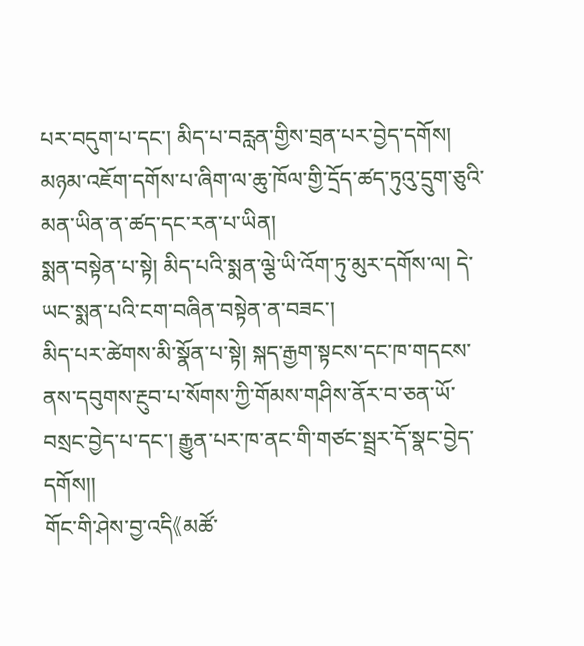པར་བདུག་པ་དང་། མིད་པ་བརླན་གྱིས་བྲན་པར་བྱེད་དགོས། མཉམ་འཇོག་དགོས་པ་ཞིག་ལ་ཆུ་ཁོལ་གྱི་དྲོད་ཚད་ཏུའུ་དྲུག་ཅུའི་མན་ཡིན་ན་ཚད་དང་རན་པ་ཡིན།
སྨན་བསྟེན་པ་སྟེ། མིད་པའི་སྨན་ལྕེ་ཡི་འོག་ཏུ་མུར་དགོས་ལ། དེ་ཡང་སྨན་པའི་ངག་བཞིན་བསྟེན་ན་བཟང་།
མིད་པར་ཚེགས་མི་སྣོན་པ་སྟེ། སྐད་རྒྱག་སྟངས་དང་ཁ་གདངས་ནས་དབུགས་རྔུབ་པ་སོགས་ཀྱི་གོམས་གཤིས་ནོར་བ་ཅན་ཡོ་བསྲང་བྱེད་པ་དང་། རྒྱུན་པར་ཁ་ནང་གི་གཙང་སྦྲར་དོ་སྣང་བྱེད་དགོས།།
གོང་གི་ཤེས་བྱ་འདི《མཚོ་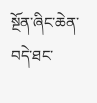སྔོན་ཞིང་ཆེན་བདེ་ཐང་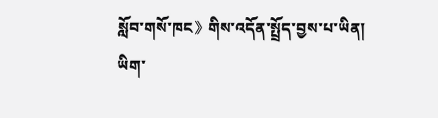སློབ་གསོ་ཁང》གིས་འདོན་སྤྲོད་བྱས་པ་ཡིན།
ཡིག་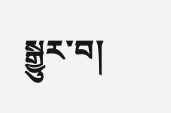སྒྱུར་བ།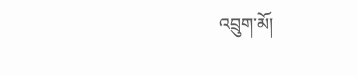འབྲུག་མོ།